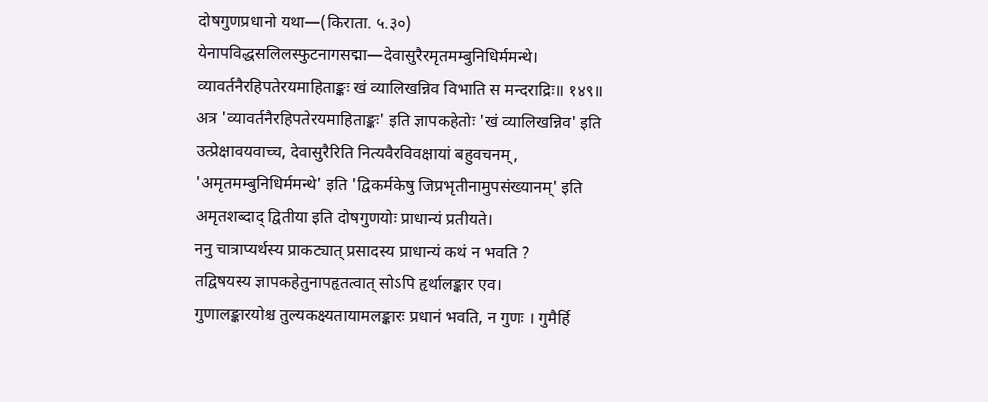दोषगुणप्रधानो यथा—(किराता. ५.३०)
येनापविद्धसलिलस्फुटनागसद्मा—देवासुरैरमृतमम्बुनिधिर्ममन्थे।
व्यावर्तनैरहिपतेरयमाहिताङ्कः खं व्यालिखन्निव विभाति स मन्दराद्रिः॥ १४९॥
अत्र 'व्यावर्तनैरहिपतेरयमाहिताङ्कः' इति ज्ञापकहेतोः 'खं व्यालिखन्निव' इति उत्प्रेक्षावयवाच्च, देवासुरैरिति नित्यवैरविवक्षायां बहुवचनम्, 'अमृतमम्बुनिधिर्ममन्थे' इति 'द्विकर्मकेषु जिप्रभृतीनामुपसंख्यानम्' इति अमृतशब्दाद् द्वितीया इति दोषगुणयोः प्राधान्यं प्रतीयते।
ननु चात्राप्यर्थस्य प्राकट्यात् प्रसादस्य प्राधान्यं कथं न भवति ?
तद्विषयस्य ज्ञापकहेतुनापहृतत्वात् सोऽपि हृर्थालङ्कार एव।
गुणालङ्कारयोश्च तुल्यकक्ष्यतायामलङ्कारः प्रधानं भवति, न गुणः । गुमैर्हि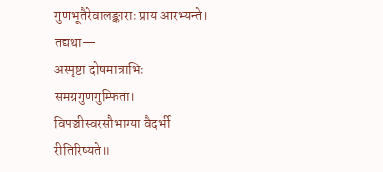गुणभूतैरेवालङ्काराः प्राय आरभ्यन्ते। तद्यथा—
अस्पृष्टा दोषमात्राभिः समग्रगुणगुम्फिता।
विपञ्चीस्वरसौभाग्या वैदर्भी रीतिरिष्यते॥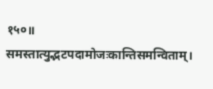१५०॥
समस्तात्युद्भटपदामोजःकान्तिसमन्विताम्।